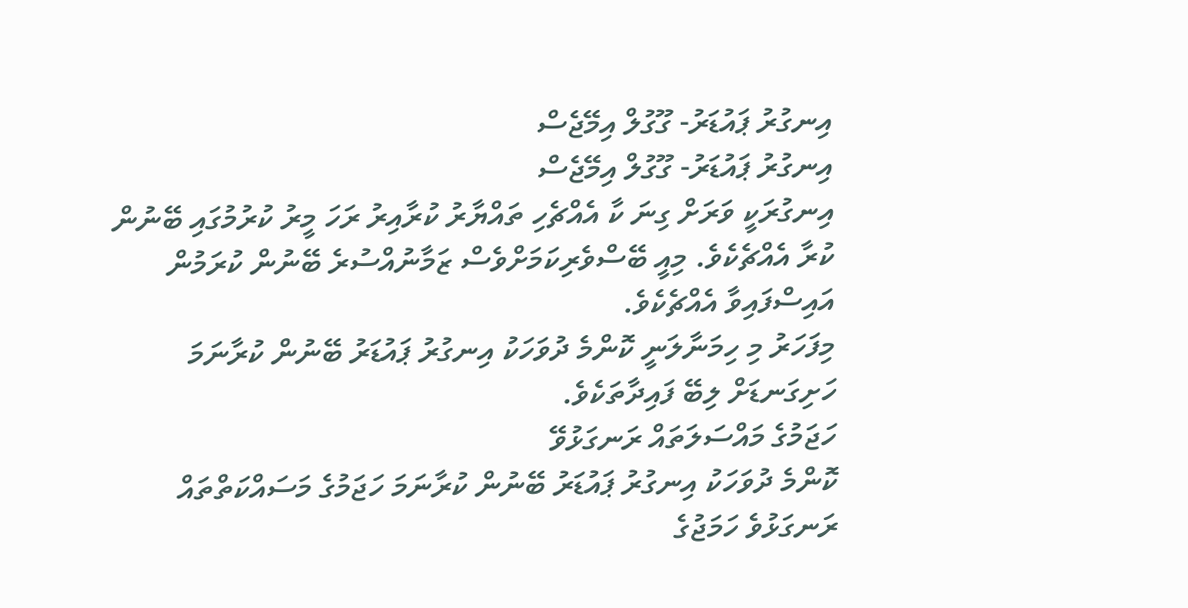އިނގުރު ޕައުޑަރު- ގޫގުލް އިމޭޖެސް
އިނގުރު ޕައުޑަރު- ގޫގުލް އިމޭޖެސް
އިނގުރަކީ ވަރަށް ގިނަ ކާ އެއްޗެހި ތައްޔާރު ކުރާއިރު ރަހަ މީރު ކުރުމުގައި ބޭނުން ކުރާ އެއްޗެކެވެ. މިއީ ބޭސްވެރިކަމަށްވެސް ޒަމާނުއްސުރެ ބޭނުން ކުރަމުން އައިސްފައިވާ އެއްޗެކެވެ.
މިފަހަރު މި ހިމަނާލަނީ ކޮންމެ ދުވަހަކު އިނގުރު ޕައުޑަރު ބޭނުން ކުރާނަމަ ހަށިގަނޑަށް ލިބޭ ފައިދާތަކެވެ.
ހަޖަމުގެ މައްސަލަތައް ރަނގަޅުވޭ
ކޮންމެ ދުވަހަކު އިނގުރު ޕައުޑަރު ބޭނުން ކުރާނަމަ ހަޖަމުގެ މަސައްކަތްތައް ރަނގަޅުވެ ހަމަޖުގެ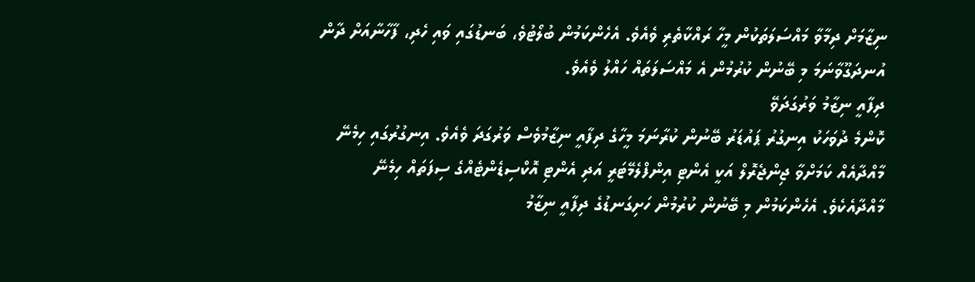ނިޒާމަށް ދިމާވާ މައްސަލަތަކުން މީހާ ރައްކާތެރި ވެއެވެ. އެހެންކަމުން ބުލޯޓުވެ، ބަނޑުގައި ވައި ހެދި، ފާހާނާއަށް ދާން އުނދަގޫވާނަމަ މި ބޭނުން ކުރުމުން އެ މައްސަލަތައް ހައްލު ވެއެވެ.
ދިފާއީ ނިޒާމު ވަރުގަދަވޭ
ކޮންމެ ދުވަހަކު އިނގުރު ޕައުޑަރު ބޭނުން ކުރާނަމަ މީހާގެ ދިފާއީ ނިޒާމުވެސް ވަރުގަދަ ވެއެވެ. އިނގުރުގައި ހިމެނޭ މާއްދާއެއް ކަމަށްވާ ޖިންޖެރޮލް އަކީ އެންޓި އިންފްލެމޭޓަރީ އަދި އެންޓި އޮކްސިޑެންޓެއްގެ ސިފަތައް ހިމެނޭ މާއްދާއެކެވެ. އެހެންކަމުން މި ބޭނުން ކުރުމުން ހަށިގަނޑުގެ ދިފާއީ ނިޒާމު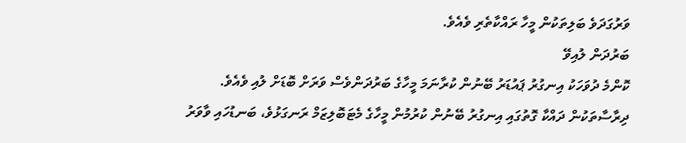ވަރުގަދަވެ ބަލިތަކުން މީހާ ރައްކާތެރި ވެއެވެ.
ބަރުދަން ލުއިވޭ
ކޮންމެ ދުވަހަކު އިނގުރު ޕައުޑަރު ބޭނުން ކުރާނަމަ މީހާގެ ބަރުދަންވެސް ވަރަށް ބޮޑަށް ލުއި ވެއެވެ. ދިރާސާތަކުން ދައްކާ ގޮތުގައި އިނގުރު ބޭނުން ކުރުމުން މީހާގެ މެޓަބޮލިޒަމް ރަނގަޅުވެ، ބަނޑުހައި ވާވަރު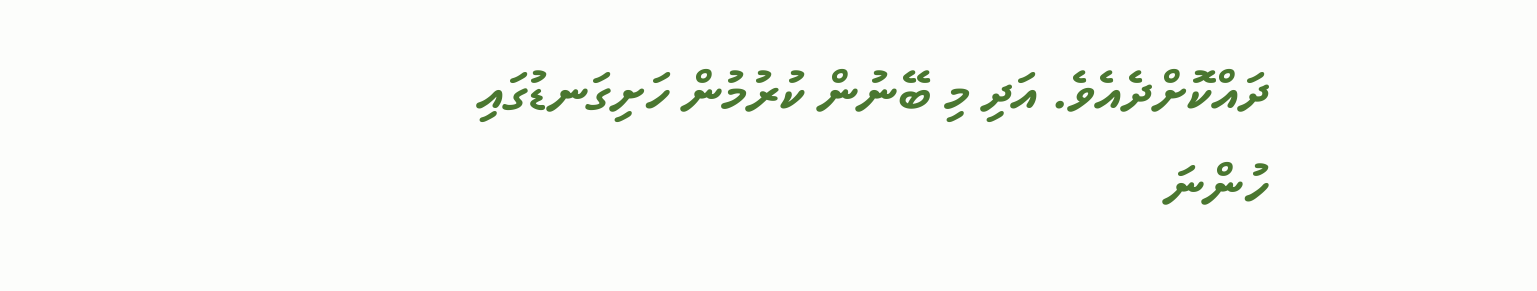ދައްކޮށްދެއެވެ. އަދި މި ބޭނުން ކުރުމުން ހަށިގަނޑުގައި ހުންނަ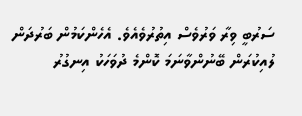ސަރުބީ ވިރާ ވަރުވެސް އިތުރުވެއެވެ. އެހެންކަމުން ބަރުދަން ލުއިކުރަން ބޭނުންވާނަމަ ކޮންމެ ދުވަހަކު އިނގުރު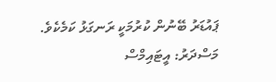ޕައުޑަރު ބޭނުން ކުރުމަކީ ރަނގަޅު ކަމެކެވެ.
މަސްދަރު: އީޓައިމްސް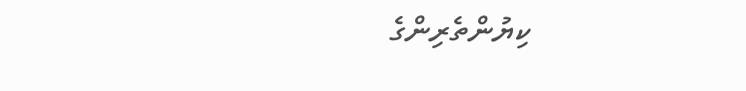ކިޔުންތެރިންގެ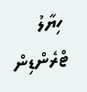ހިޔާލު
ޓްރެންޑިން